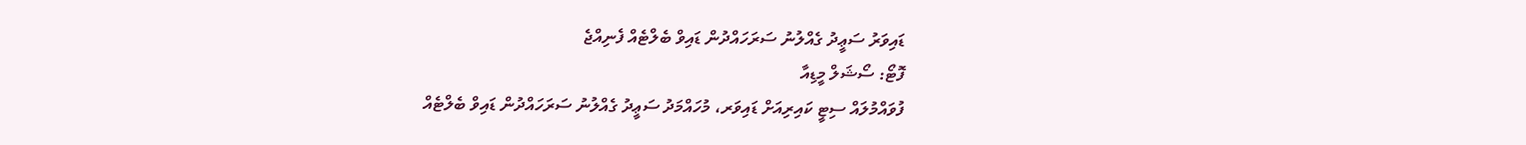ޑައިވަރު ސަޢީދު ގެއްލުނު ސަރަހައްދުން ޑައިވް ބެލްޓެއް ފެނިއްޖެ
ފޮޓޯ: ސޯޝަލް މީޑިއާ
ފުވައްމުލައް ސިޓީ ކައިރިއަށް ޑައިވަރ، މުހައްމަދު ސަޢީދު ގެއްލުނު ސަރަހައްދުން ޑައިވް ބެލްޓެއް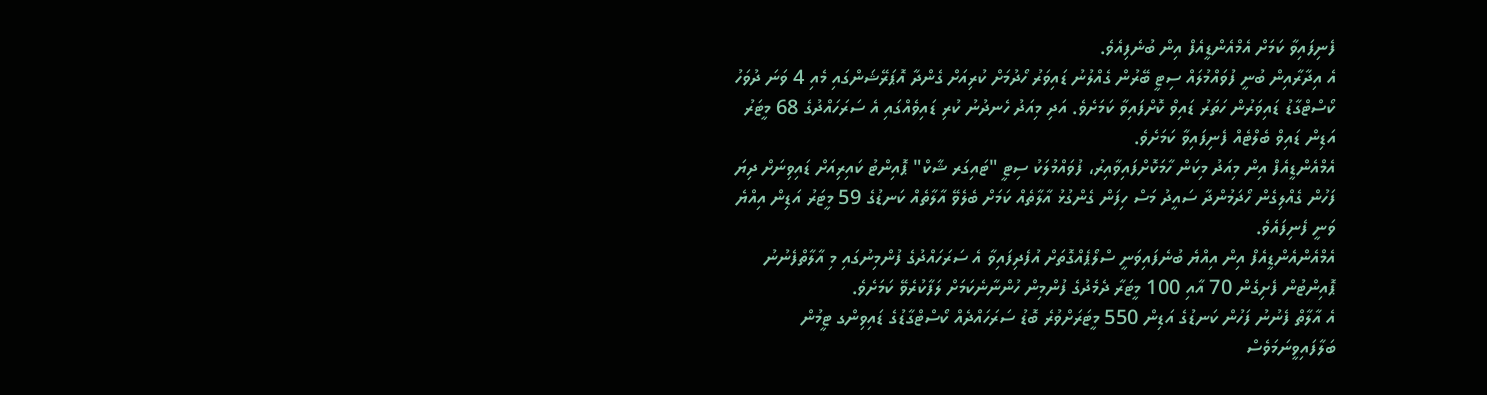ފެނިފައިވާ ކަމަށް އެމްއެންޑީއެފް އިން ބުނެފިއެވެ.
އެ އިދާރާއިން ބުނީ ފުވައްމުލައް ސިޓީ ބޭރުން ގެއްލުނު ޑައިވަރު ހޯދުމަށް ކުރިއަށް ގެންދާ އޮޕަރޭޝަންގައި މެއި 4 ވަނަ ދުވަހު ކޯސްޓްގާޑު ޑައިވަރުން ހަތަރު ޑައިވް ކޮށްފައިވާ ކަމަށެވެ. އަދި މިއަދު ހެނދުނު ކުރި ޑައިވެއްގައި އެ ސަރަހައްދުގެ 68 މީޓަރު އަޑިން ޑައިވް ބެލްޓެއް ފެނިފައިވާ ކަމަށެވެ.
އެމްއެންޑީއެފް އިން މިއަދު މިކަން ހާމަކޮށްފައިވާއިރު، ފުވައްމުލަކު ސިޓީ "ޓައިގަރ ޝާކް" ޕޮއިންޓު ކައިރިއަށް ޑައިވިނަށް ދިޔަ ފަހުން ގެއްލިގެން ހޯދަމުންދާ ސައީދު މަސް ހިފަން ގެންގުޅު އާލާތެއް ކަމަށް ބެލެވޭ އާލާތެއް ކަނޑުގެ 59 މީޓަރު އަޑިން އިއްޔެ ވަނީ ފެނިފައެވެ.
އެމްއެންއެންޑީއެފް އިން އިއްޔެ ބުނެފައިވަނީ ސްލޯޕެއްގޮތަށް އުފެދިފައިވާ އެ ސަރަހައްދުގެ ފުންމިނުގައި މި އާލާތްފެނުނު ޕޮއިންޓުން ފެށިގެން 70 އާއި 100 މީޓަރާ ދެމެދުގެ ފުންމިން ހުންނާނެކަމަށް ލަފާކުރެވޭ ކަމަށެވެ.
އެ އާލާތް ފެނުނު ފަހުން ކަނޑުގެ އަޑިން 550 މީޓަރަށްވުރެ ބޮޑު ސަރަހައްދެއް ކޯސްޓްގާޑުގެ ޑައިވިންގ ޓީމުން ބަލާފައިވީނަމަވެސް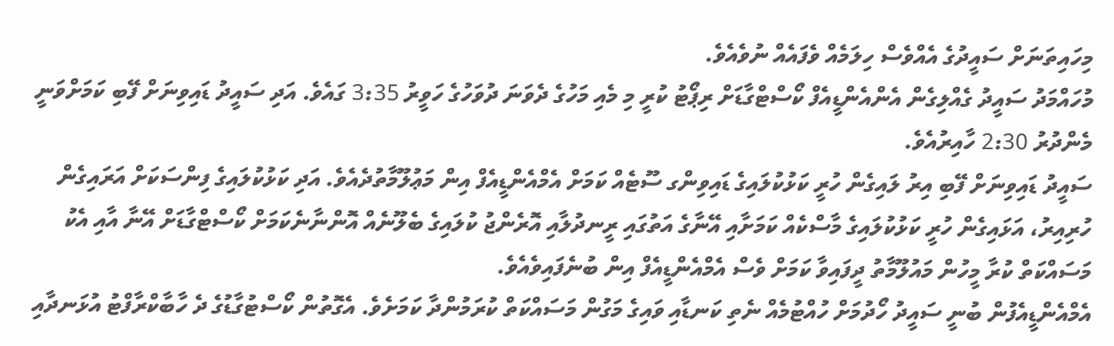މިހައިތަނަށް ސައީދުގެ އެއްވެސް ހިލަމެއް ވެފައެއް ނުވެއެވެ.
މުހައްމަދު ސައީދު ގެއްލިގެން އެންއެންޑީއެފް ކޯސްޓްގާޑަށް ރިޕޯޓު ކުރީ މި މެއި މަހުގެ ދެވަނަ ދުވަހުގެ ހަވީރު 3:35 ގައެވެ. އަދި ސައީދު ޑައިވިނަށް ފޭބި ކަމަށްވަނީ މެންދުރު 2:30 ހާއިރުއެވެ.
ސައީދު ޑައިވިނަށް ފޭބި އިރު ލައިގެން ހުރީ ކަޅުކުލައިގެ ޑައިވިންގ ސޫޓެއް ކަމަށް އެމްއެންޑީއެފް އިން މަޢުލޫމާތުދެއެވެ. އަދި ކަޅުކުލައިގެ ފިންސަކަށް އަރައިގެން ހުރިއިރު، އަޅައިގެން ހުރީ ކަޅުކުލައިގެ މާސްކެއް ކަމަށާއި އޭނާގެ އަތުގައި ރީނދުލާއި އޮރެންޖު ކުލައިގެ ބެލޫނެއް އޮންނާނެކަމަށް ކޯސްޓްގާޑަށް އޭނާ އާއި އެކު މަސައްކަތް ކުރާ މީހުން މައުލޫމާތު ދީފައިވާ ކަމަށް ވެސް އެމްއެންޑީއެފް އިން ބުނެފައިވެއެވެ.
އެމްއެންޑީއެފުން ބުނީ ސައީދު ހޯދުމަށް ހުއްޓުމެއް ނެތި ކަނޑާއި ވައިގެ މަގުން މަސައްކަތް ކުރަމުންދާ ކަމަށެވެ. އެގޮތުން ކޯސްޓުގާޑުގެ ދެ ހާބާކްރާފްޓު އުޅަނދާއި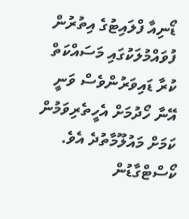ޑޯނިއާ ފްލައިޓުގެ އިތުރުން ފުވައްމުލަކުގައި މަސައްކަތް ކުރާ ޑައިވަރުންވެސް ވަނީ އޭނާ ހޯދުމަށް އެހީތެރިވަމުން ކަމަށް މައުލޫމާތުދެ އެވެ.
ކޯސްޓްގާޑުން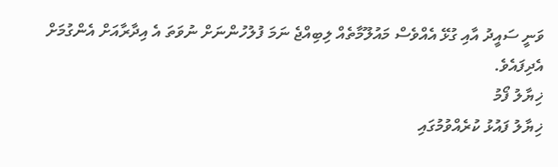ވަނީ ސައީދު އާއި ގުޅޭ އެއްވެސް މައުލޫމާތެއް ލިބިއްޖެ ނަމަ ފުލުހުންނަށް ނުވަތަ އެ އިދާރާއަށް އެންގުމަށް އެދިފައެވެ.
ޚިޔާލު ފޯމު
ޚިޔާލު ފައުޅު ކުރެއްވުމުގައި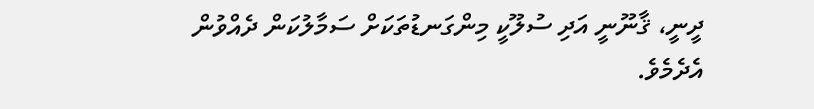ދީނީ، ޤާނޫނީ އަދި ސުލޫކީ މިންގަނޑުތަކަށް ސަމާލުކަން ދެއްވުން އެދެމެވެ.